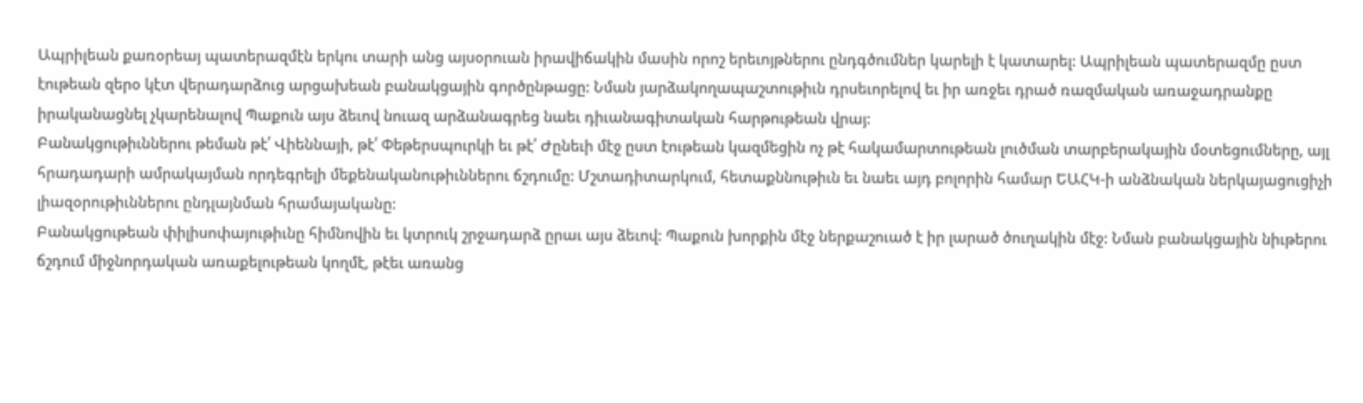Ապրիլեան քառօրեայ պատերազմէն երկու տարի անց այսօրուան իրավիճակին մասին որոշ երեւոյթներու ընդգծումներ կարելի է կատարել: Ապրիլեան պատերազմը ըստ էութեան զերօ կէտ վերադարձուց արցախեան բանակցային գործընթացը: Նման յարձակողապաշտութիւն դրսեւորելով եւ իր առջեւ դրած ռազմական առաջադրանքը իրականացնել չկարենալով Պաքուն այս ձեւով նուազ արձանագրեց նաեւ դիւանագիտական հարթութեան վրայ:
Բանակցութիւններու թեման թէ՛ Վիեննայի, թէ՛ Փեթերսպուրկի եւ թէ՛ Ժընեւի մէջ ըստ էութեան կազմեցին ոչ թէ հակամարտութեան լուծման տարբերակային մօտեցումները, այլ հրադադարի ամրակայման որդեգրելի մեքենականութիւններու ճշդումը: Մշտադիտարկում, հետաքննութիւն եւ նաեւ այդ բոլորին համար ԵԱՀԿ-ի անձնական ներկայացուցիչի լիազօրութիւններու ընդլայնման հրամայականը:
Բանակցութեան փիլիսոփայութիւնը հիմնովին եւ կտրուկ շրջադարձ ըրաւ այս ձեւով: Պաքուն խորքին մէջ ներքաշուած է իր լարած ծուղակին մէջ: Նման բանակցային նիւթերու ճշդում միջնորդական առաքելութեան կողմէ, թէեւ առանց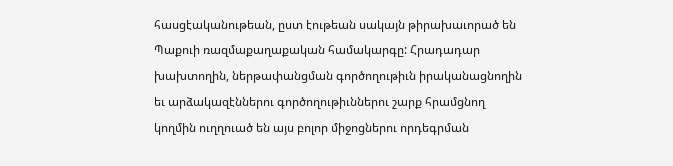հասցէականութեան, ըստ էութեան սակայն թիրախաւորած են Պաքուի ռազմաքաղաքական համակարգը: Հրադադար խախտողին, ներթափանցման գործողութիւն իրականացնողին եւ արձակազէններու գործողութիւններու շարք հրամցնող կողմին ուղղուած են այս բոլոր միջոցներու որդեգրման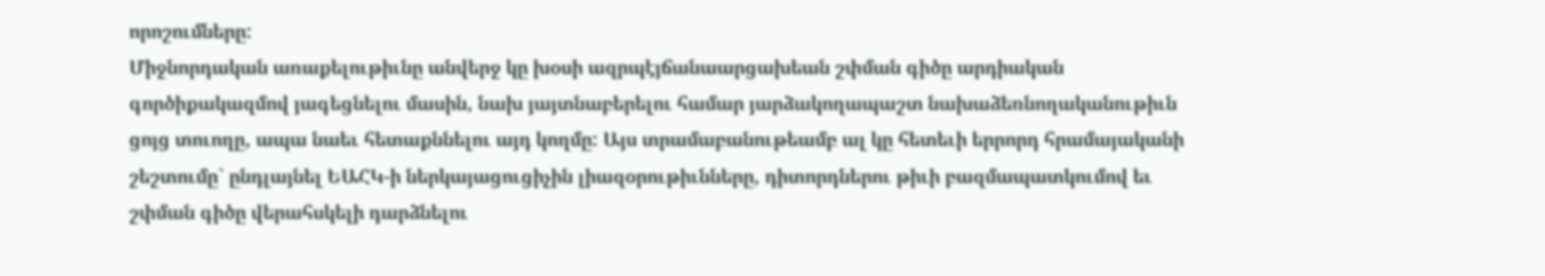որոշումները:
Միջնորդական առաքելութիւնը անվերջ կը խօսի ազրպէյճանաարցախեան շփման գիծը արդիական գործիքակազմով յագեցնելու մասին, նախ յայտնաբերելու համար յարձակողապաշտ նախաձեռնողականութիւն ցոյց տուողը, ապա նաեւ հետաքննելու այդ կողմը: Այս տրամաբանութեամբ ալ կը հետեւի երրորդ հրամայականի շեշտումը` ընդլայնել ԵԱՀԿ-ի ներկայացուցիչին լիազօրութիւնները, դիտորդներու թիւի բազմապատկումով եւ շփման գիծը վերահսկելի դարձնելու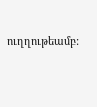ուղղութեամբ: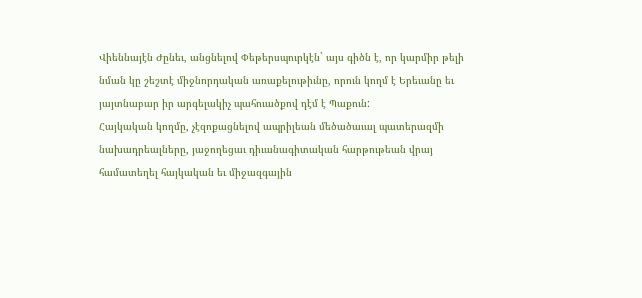Վիեննայէն Ժընեւ, անցնելով Փեթերսպուրկէն` այս գիծն է, որ կարմիր թելի նման կը շեշտէ միջնորդական առաքելութիւնը, որուն կողմ է Երեւանը եւ յայտնաբար իր արգելակիչ պահուածքով դէմ է Պաքուն:
Հայկական կողմը, չէզոքացնելով ապրիլեան մեծածաւալ պատերազմի նախադրեալները, յաջողեցաւ դիւանագիտական հարթութեան վրայ համատեղել հայկական եւ միջազգային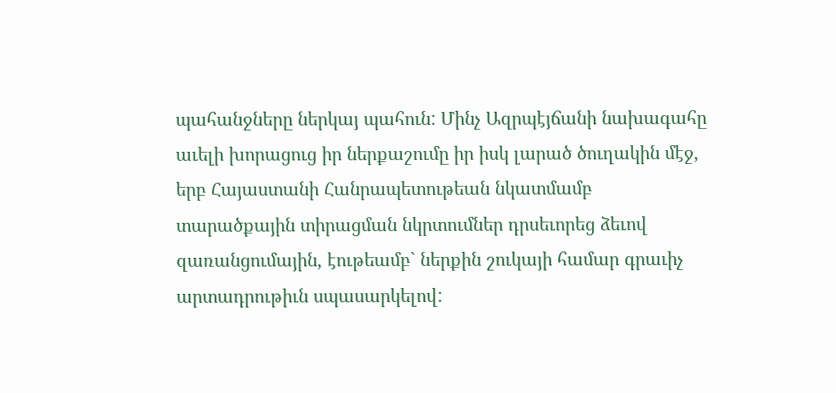պահանջները ներկայ պահուն: Մինչ Ազրպէյճանի նախագահը աւելի խորացուց իր ներքաշումը իր իսկ լարած ծուղակին մէջ, երբ Հայաստանի Հանրապետութեան նկատմամբ տարածքային տիրացման նկրտումներ դրսեւորեց ձեւով զառանցումային, էութեամբ` ներքին շուկայի համար գրաւիչ արտադրութիւն սպասարկելով: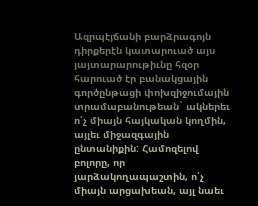Ազրպէյճանի բարձրագոյն դիրքերէն կատարուած այս յայտարարութիւնը հզօր հարուած էր բանակցային գործընթացի փոխզիջումային տրամաբանութեան` ակներեւ ո՛չ միայն հայկական կողմին, այլեւ միջազգային ընտանիքին: Համոզելով բոլորը, որ յարձակողապաշտին, ո՛չ միայն արցախեան, այլ նաեւ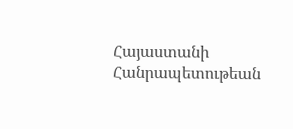Հայաստանի Հանրապետութեան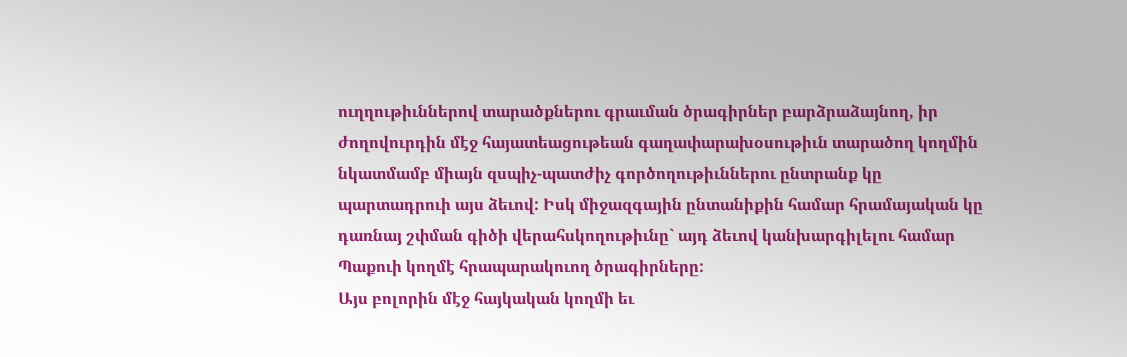ուղղութիւններով տարածքներու գրաւման ծրագիրներ բարձրաձայնող, իր ժողովուրդին մէջ հայատեացութեան գաղափարախօսութիւն տարածող կողմին նկատմամբ միայն զսպիչ-պատժիչ գործողութիւններու ընտրանք կը պարտադրուի այս ձեւով: Իսկ միջազգային ընտանիքին համար հրամայական կը դառնայ շփման գիծի վերահսկողութիւնը` այդ ձեւով կանխարգիլելու համար Պաքուի կողմէ հրապարակուող ծրագիրները:
Այս բոլորին մէջ հայկական կողմի եւ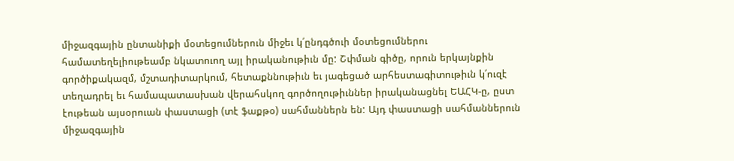միջազգային ընտանիքի մօտեցումներուն միջեւ կ՛ընդգծուի մօտեցումներու համատեղելիութեամբ նկատուող այլ իրականութիւն մը: Շփման գիծը, որուն երկայնքին գործիքակազմ, մշտադիտարկում, հետաքննութիւն եւ յագեցած արհեստագիտութիւն կ՛ուզէ տեղադրել եւ համապատասխան վերահսկող գործողութիւններ իրականացնել ԵԱՀԿ-ը, ըստ էութեան այսօրուան փաստացի (տէ ֆաքթօ) սահմաններն են: Այդ փաստացի սահմաններուն միջազգային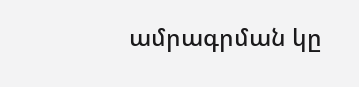ամրագրման կը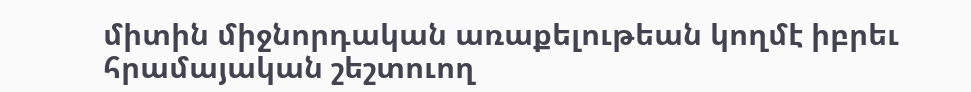միտին միջնորդական առաքելութեան կողմէ իբրեւ հրամայական շեշտուող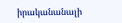իրականանալի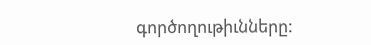գործողութիւնները: